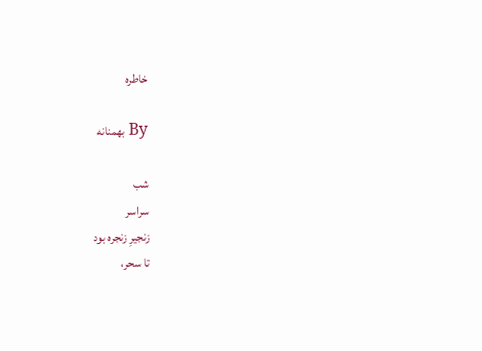خاطره

By بهمنانه

شب
سراسر
زنجیرِ زنجره بود
تا سحر،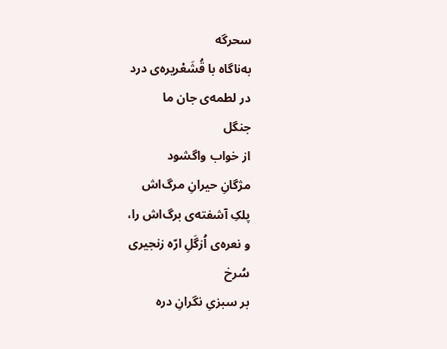سحرگه
به‌ناگاه با قُشَعْریره‌ی درد
در لطمه‌ی جان ما
جنگل
از خواب واگشود
مژگانِ حیرانِ مرگ‌اش
پلکِ آشفته‌ی برگ‌اش را،
و نعره‌ی اُزگَلِ ارّه زنجیری
سُرخ
بر سبزیِ نگرانِ دره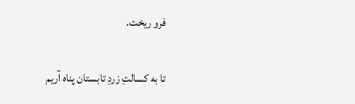فرو ریخت.

تا به کسالتِ زردِ تابستان پناه آریم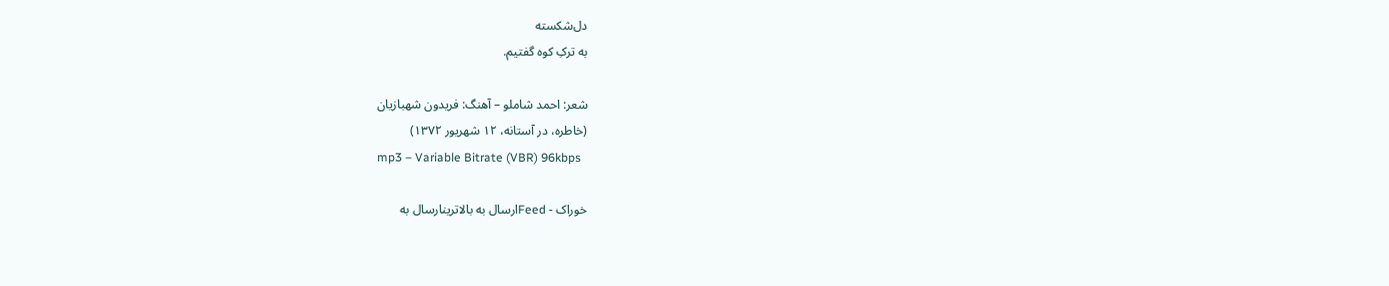دل‌شکسته
به ترکِ کوه گفتیم.

شعر: احمد شاملو – آهنگ: فریدون شهبازیان
(خاطره، در آستانه، ۱۲ شهریور ۱۳۷۲)
mp3 – Variable Bitrate (VBR) 96kbps

خوراک - Feedارسال به بالاترینارسال به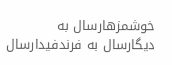خوشمزهارسال به دیگارسال به فرندفیدارسال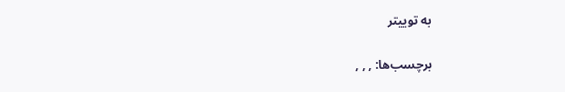به توییتر

برچسب‌ها: , , ,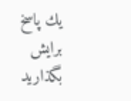يك پاسخ برايش بگذاريد